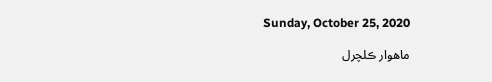Sunday, October 25, 2020

ماهوار ڪلچرل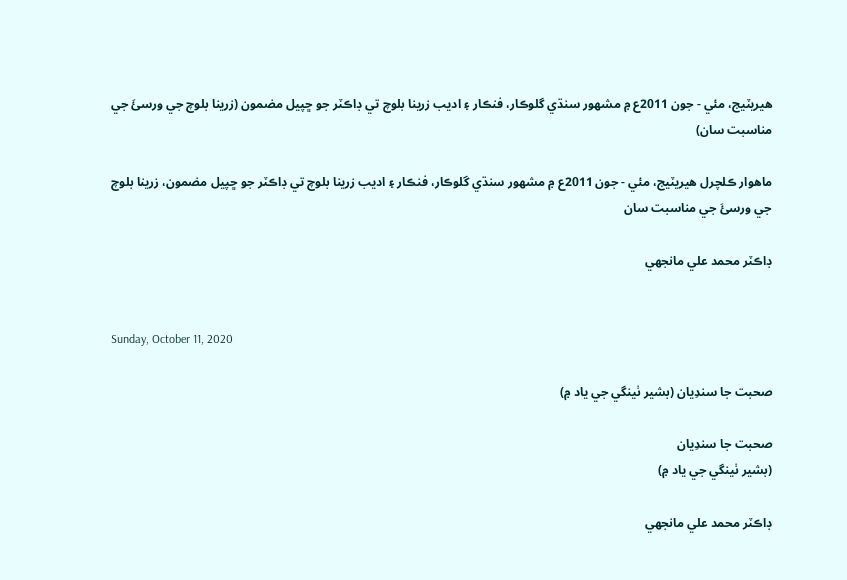هيريٽيج، مئي - جون 2011ع ۾ مشهور سنڌي گلوڪار، فنڪار ۽ اديب زرينا بلوچ تي ڊاڪٽر جو ڇپيل مضمون (زرينا بلوچ جي ورسئَ جي مناسبت سان)

ماهوار ڪلچرل هيريٽيج، مئي - جون 2011ع ۾ مشهور سنڌي گلوڪار، فنڪار ۽ اديب زرينا بلوچ تي ڊاڪٽر جو ڇپيل مضمون، زرينا بلوچ جي ورسئَ جي مناسبت سان

ڊاڪٽر محمد علي مانجهي


Sunday, October 11, 2020

صحبت جا سندِيان (بشير ٺينگي جي ياد ۾)

صحبت جا سندِيان
(بشير ٺينگي جي ياد ۾)

ڊاڪٽر محمد علي مانجهي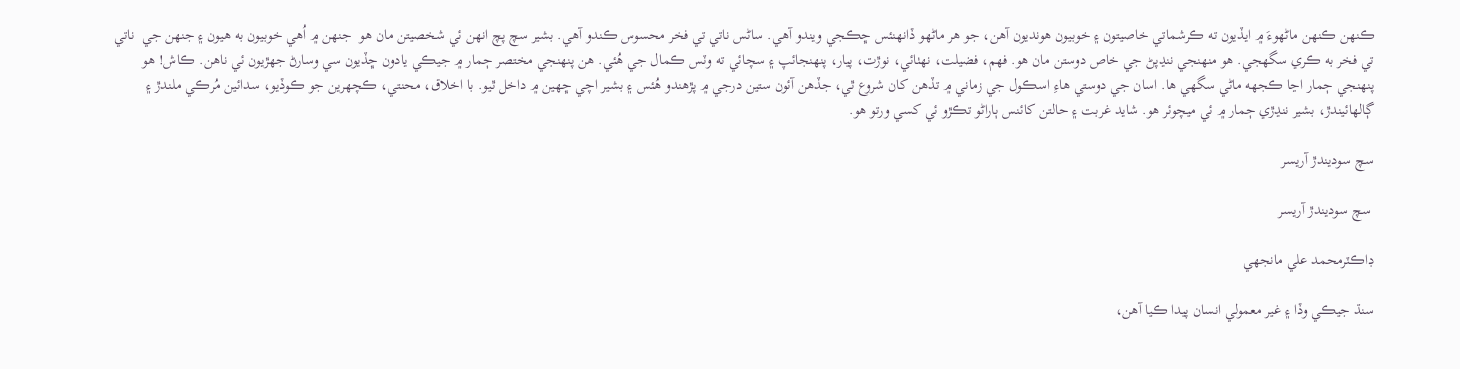ڪنھن ڪنھن ماڻهوءَ ۾ ايڏيون ته ڪرشماتي خاصيتون ۽ خوبيون هونديون آهن، جو هر ماڻهو ڏانهنئس ڇڪجي ويندو آهي. ساڻس ناتي تي فخر محسوس ڪندو آهي. بشير سچ پچ انهن ئي شخصيتن مان هو  جنھن ۾ اُهي خوبيون به هيون ۽ جنهن جي  ناتي تي فخر به ڪري سگهجي. هو منهنجي ننڍپڻ جي خاص دوستن مان ھو. فهم، فضيلت، نهٺائي، نوڙت، پيار، پنهنجائپ ۽ سچائي ته وٽس ڪمال جي هُئي. هن پنهنجي مختصر ڄمار ۾ جيڪي يادون ڇڏيون سي وسارڻ جهڙيون ئي ناهن. ڪاش! هو پنهنجي ڄمار اڃا ڪجهه ماڻي سگهي ها. اسان جي دوستي هاءِ اسڪول جي زماني ۾ تڏهن کان شروع ٿي، جڏهن آئون ستين درجي ۾ پڙهندو ھُئس ۽ بشير اچي ڇھين ۾ داخل ٿيو. با اخلاق، محنتي، ڪچهرين جو ڪوڏيو، سدائين مُرڪي ملندڙ ۽ ڳالهائيندڙ، بشير ننڍڙي ڄمار ۾ ئي ميچوئر ھو. شايد غربت ۽ حالتن کائنس ٻاراڻو تڪڙو ئي کسي ورتو ھو.

سچ سوديندڙ آريسر

 سچ سوديندڙ آريسر

ڊاڪٽرمحمد علي مانجھي

سنڌ جيڪي وڏا ۽ غير معمولي انسان پيدا ڪيا آهن،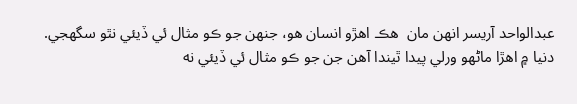عبدالواحد آريسر انهن مان  هڪ اهڙو انسان هو، جنهن جو ڪو مثال ئي ڏيئي نٿو سگهجي. دنيا ۾ اهڙا ماڻهو ورلي پيدا ٿيندا آهن جن جو ڪو مثال ئي ڏيئي نه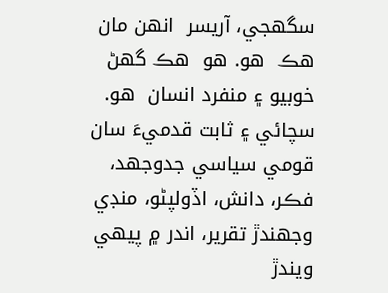سگهجي، آريسر  انهن مان  هڪ  هو. هو  هڪ گهڻ خوبيو ۽ منفرد انسان  هو. سچائي ۽ ثابت قدميءَ سان  قومي سياسي جدوجهد، فڪر، دانش، اڏولپڻو، منڊي وجھندڙ تقرير، اندر ۾ پيهي ويندڙ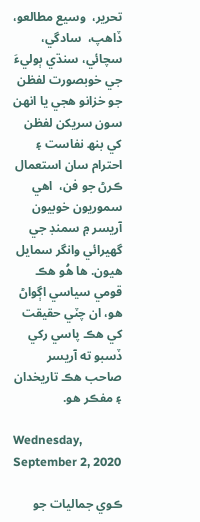تحرير،  وسيع مطالعو، ڏاهپ،  سادگي، سچائي، سنڌي ٻوليءَ جي خوبصورت لفظن جو خزانو هجي يا انهن سون سريکن لفظن کي بنھ نفاست ۽ احترام سان استعمال ڪرڻ جو فن،  اهي سموريون خوبيون آريسر ۾ سمنڊ جي گهيرائي وانگر سمايل هيون. ها هُو هڪ قومي سياسي اڳواڻ هو، ان چٽي حقيقت کي هڪ پاسي رکي ڏسبو ته آريسر صاحب هڪ تاريخدان ۽ مفڪر هو.

Wednesday, September 2, 2020

ڪوي جماليات جو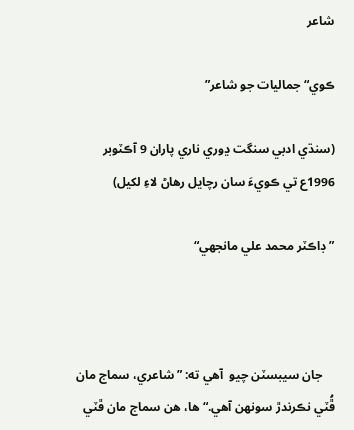شاعر

ڪوي“ جماليات جو شاعر”

(سنڌي ادبي سنگت ڍوري ناري پاران 9 آڪٽوبر 1996ع تي ڪويءَ سان رچايل رهاڻ لاءِ لکيل)

”ڊاڪٽر محمد علي مانجهي“



    جان سيبسٽن چيو  آهي ته: ”شاعري، سماج مان ڦُٽي نڪرندڙ سونهن آهي.“ ها، هن سماج مان ڦٽي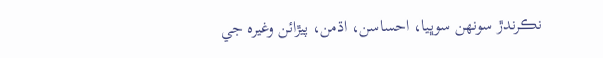نڪرندڙ سونهن سوڀيا، احساسن، اڌمن، پيڙائن وغيره جي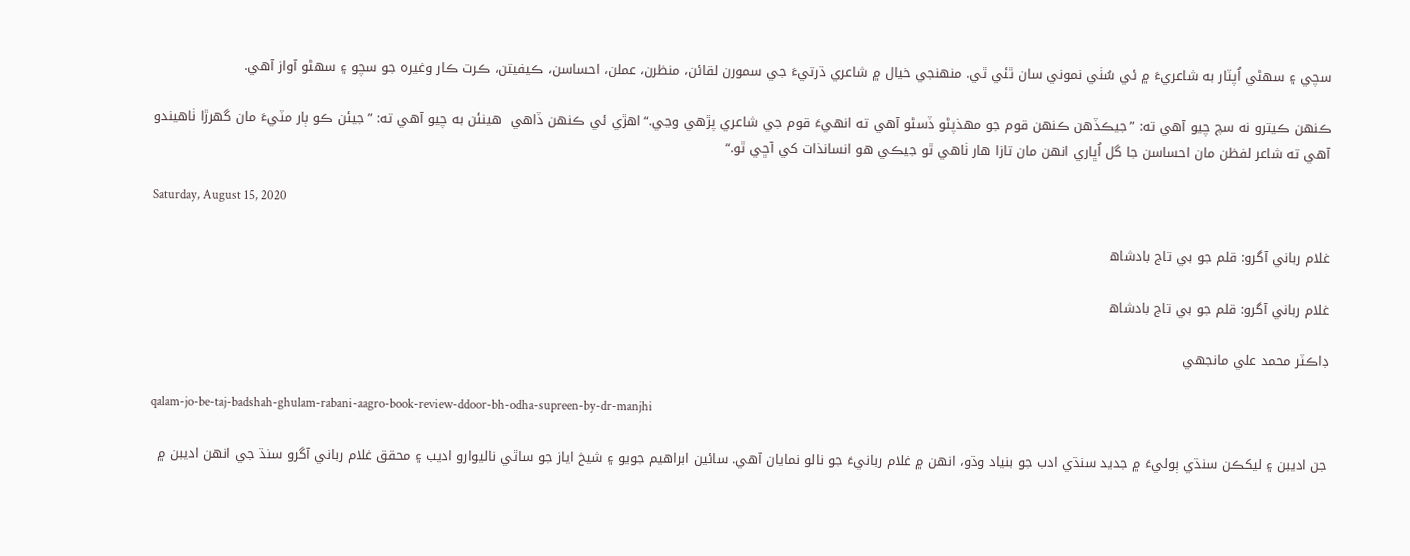سچي ۽ سهڻي اُپٽار به شاعريءَ ۾ ئي سُٺي نموني سان ٿئي ٿي. منهنجي خيال ۾ شاعري ڌرتيءَ جي سمورن لقائن، منظرن، عملن، احساسن، ڪيفيتن، ڪرت ڪار وغيره جو سچو ۽ سهڻو آواز آهي.

ڪنهن ڪيترو نه سچ چيو آهي ته: ”جيڪڏهن ڪنهن قوم جو مهذپڻو ڏسڻو آهي ته انهيءَ قوم جي شاعري پڙهي وڃي.“اهڙي ئي ڪنهن ڏاهي  هينئن به چيو آهي ته: ”جيئن ڪو ٻار مٽيءَ مان گهرڙا ٺاهيندو آهي ته شاعر لفظن مان احساسن جا گل اُڀاري انهن مان تازا هار ٺاهي ٿو جيڪي هو انسانذات کي آڇي ٿو.“

Saturday, August 15, 2020

غلام رباني آگرو: قلم جو بي تاج بادشاھ

غلام رباني آگرو: قلم جو بي تاج بادشاھ

ڊاڪٽر محمد علي مانجھي

qalam-jo-be-taj-badshah-ghulam-rabani-aagro-book-review-ddoor-bh-odha-supreen-by-dr-manjhi

جن اديبن ۽ ليکڪن سنڌي ٻوليءَ ۾ جديد سنڌي ادب جو بنياد وڌو، انهن ۾ غلام ربانيءَ جو نالو نمايان آهي. سائين ابراهيم جويو ۽ شيخ اياز جو ساٿي ناليوارو اديب ۽ محقق غلام رباني آگرو سنڌ جي انهن اديبن ۾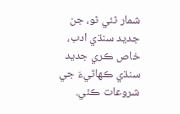شمار ٿئي ٿو، جن جديد سنڌي ادب، خاص ڪري جديد سنڌي ڪهاڻيءَ جي شروعات ڪئي.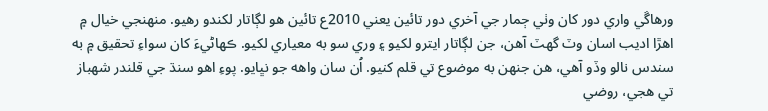ورهاڱي واري دور کان وٺي ڄمار جي آخري دور تائين يعني 2010ع تائين هو لڳاتار لکندو رهيو. منهنجي خيال ۾ اهڙا اديب اسان وٽ گهٽ آهن، جن لڳاتار ايترو لکيو ۽ وري سو به معياري لکيو. ڪهاڻيءَ کان سواءِ تحقيق ۾ به سندس نالو وڏو آهي، هن جنهن به موضوع تي قلم کنيو. اُن سان واهه جو نڀايو. پوءِ اهو سنڌ جي قلندر شهباز تي هجي، روضي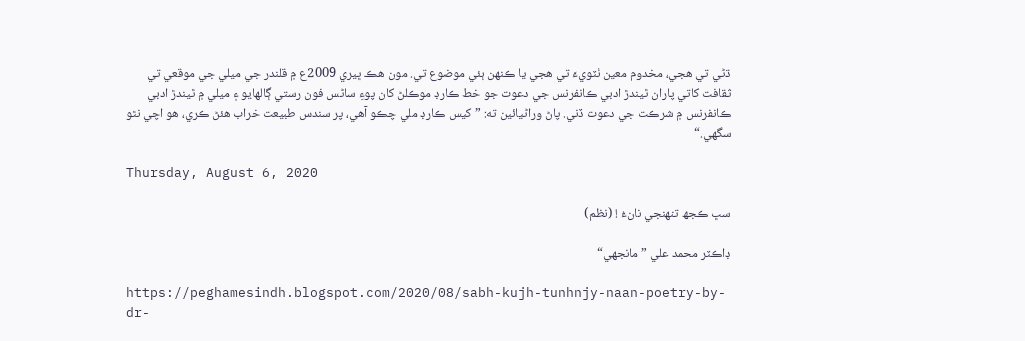ڌڻي تي هجي، مخدوم معين ٺٽويءَ تي هجي يا ڪنهن ٻئي موضوع تي. مون هڪ ڀيري 2009ع ۾ قلندر جي ميلي جي موقعي تي ثقافت کاتي پاران ٿيندڙ ادبي ڪانفرنس جي دعوت جو خط ڪارڊ موڪلڻ کان پوءِ ساڻس فون رستي ڳالهايو ۽ ميلي ۾ ٿيندڙ ادبي ڪانفرنس ۾ شرڪت جي دعوت ڏني. پاڻ وراڻيائين ته: ”کيس ڪارڊ ملي چڪو آهي، پر سندس طبيعت خراب هئڻ ڪري، هو اچي نٿو سگهي.“

Thursday, August 6, 2020

سڀ ڪجھ تنهنجي نانءُ ! (نظم)

ڊاڪٽر محمد علي ”مانجھي“

https://peghamesindh.blogspot.com/2020/08/sabh-kujh-tunhnjy-naan-poetry-by-dr-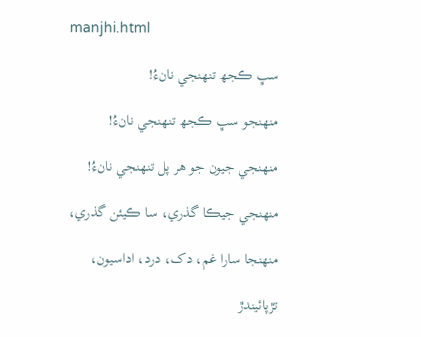manjhi.html

سڀ ڪجھ تنهنجي نانءُ!

منهنجو سڀ ڪجھ تنهنجي نانءُ!

منهنجي جيون جو هر پل تنهنجي نانءُ!

منهنجي جيڪا گذري، سا ڪيئن گذري،

منهنجا سارا غم، دک، درد، اداسيون،

تڙپائيندڙ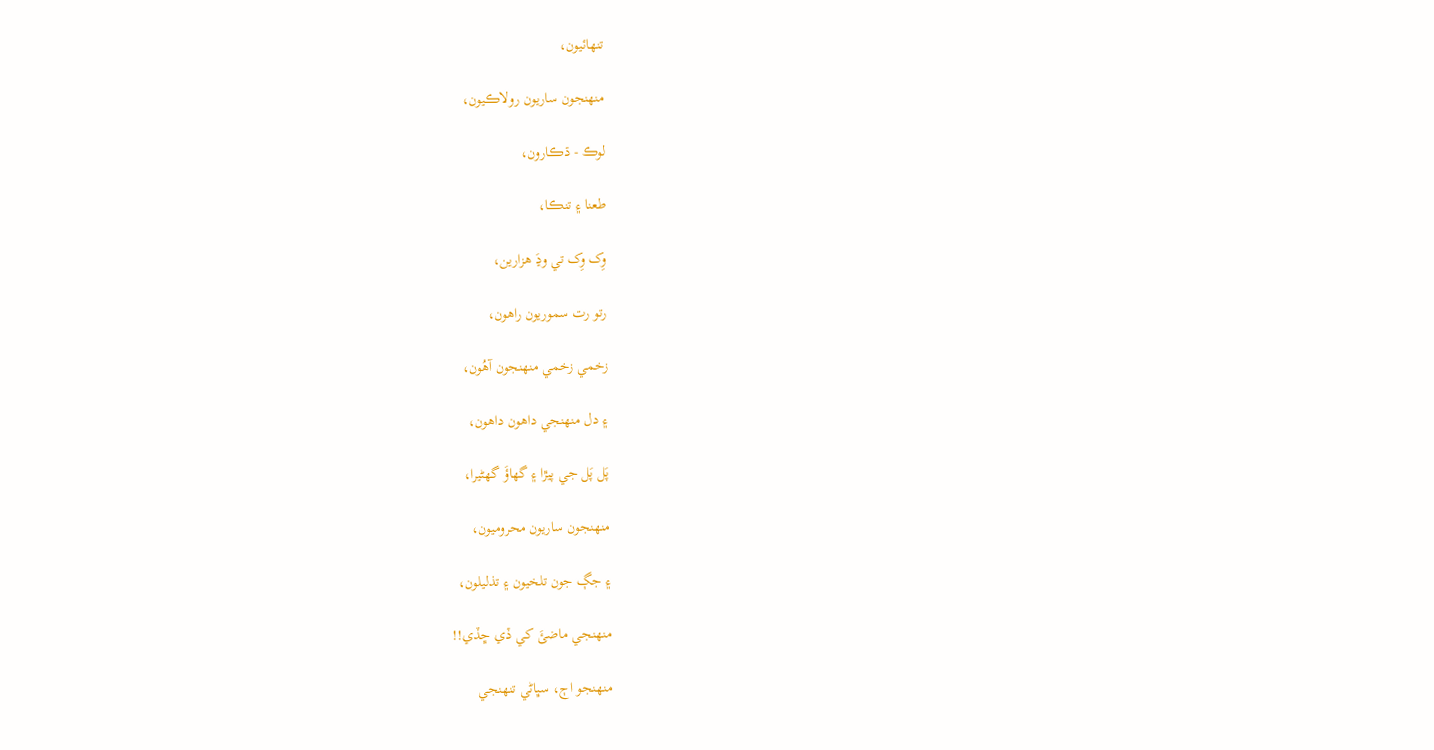تنهائيون،

منهنجون ساريون رولاڪيون،

لوڪ - ڌڪارون،

طعنا ۽ تنڪا،

وِک وِک تي وڍَ هزارين،

رتو رت سموريون راهون،

زخمي زخمي منهنجون آهُون،

۽ دل منهنجي داهون داهون،

پَل پَل جي پيڙا ۽ گھاؤَ گھڻيرا،

منهنجون ساريون محروميون،

۽ جڳ جون تلخيون ۽ تذليلون،

منهنجي ماضئَ کي ڏي ڇڏي!!

منهنجو اڄ، سڀاڻي تنهنجي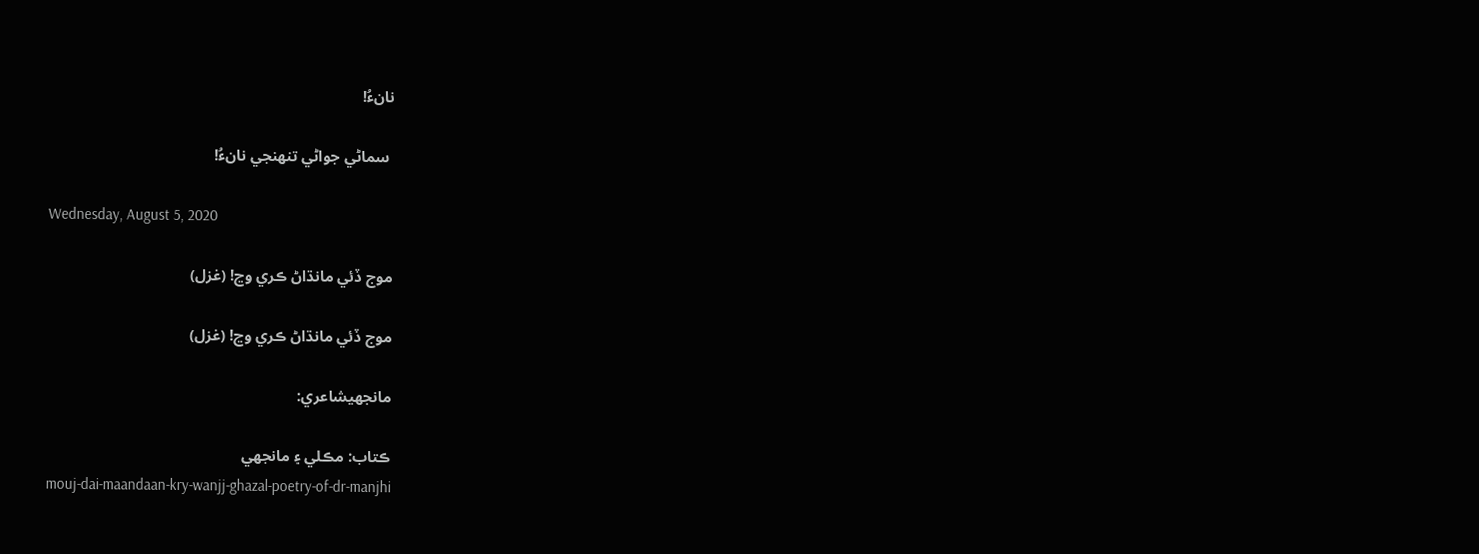نانءُ!

 سماڻي جواڻي تنهنجي نانءُ!

Wednesday, August 5, 2020

موج ڏئي مانڌاڻ ڪري وڃ! (غزل)

موج ڏئي مانڌاڻ ڪري وڃ! (غزل)

مانجھيشاعري:

ڪتاب: مڪلي ۽ مانجھي
mouj-dai-maandaan-kry-wanjj-ghazal-poetry-of-dr-manjhi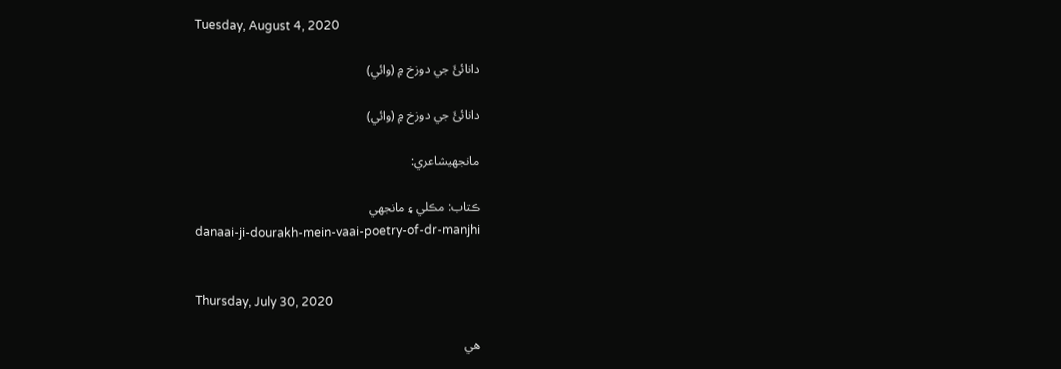Tuesday, August 4, 2020

دانائئَ جي دوزخ ۾ (وائي)

دانائئَ جي دوزخ ۾ (وائي)

مانجھيشاعري:

ڪتاب: مڪلي ۽ مانجھي
danaai-ji-dourakh-mein-vaai-poetry-of-dr-manjhi


Thursday, July 30, 2020

هي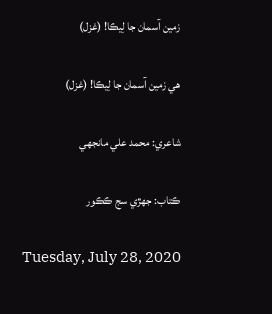زمين آسمان جا لِيڪا! (غزل)

هي زمين آسمان جا لِيڪا! (غزل)

شاعري: محمد علي مانجھي

ڪتاب: جھڙي سج ڪڪور

Tuesday, July 28, 2020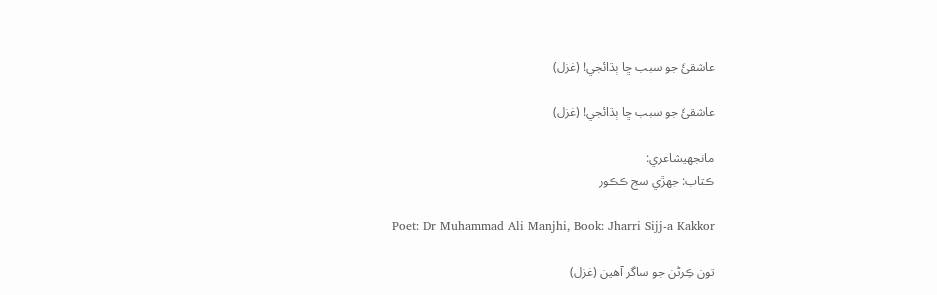عاشقئَ جو سبب ڇا ٻڌائجي! (غزل)

عاشقئَ جو سبب ڇا ٻڌائجي! (غزل)

مانجھيشاعري:
ڪتاب: جھڙي سج ڪڪور

Poet: Dr Muhammad Ali Manjhi, Book: Jharri Sijj-a Kakkor

تون ڪِرڻن جو ساگر آهين (غزل)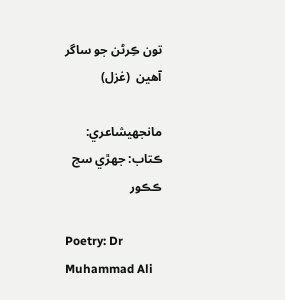تون ڪِرڻن جو ساگر آهين  (غزل)

مانجھيشاعري:
ڪتاب: جھڙي سج ڪڪور

Poetry: Dr Muhammad Ali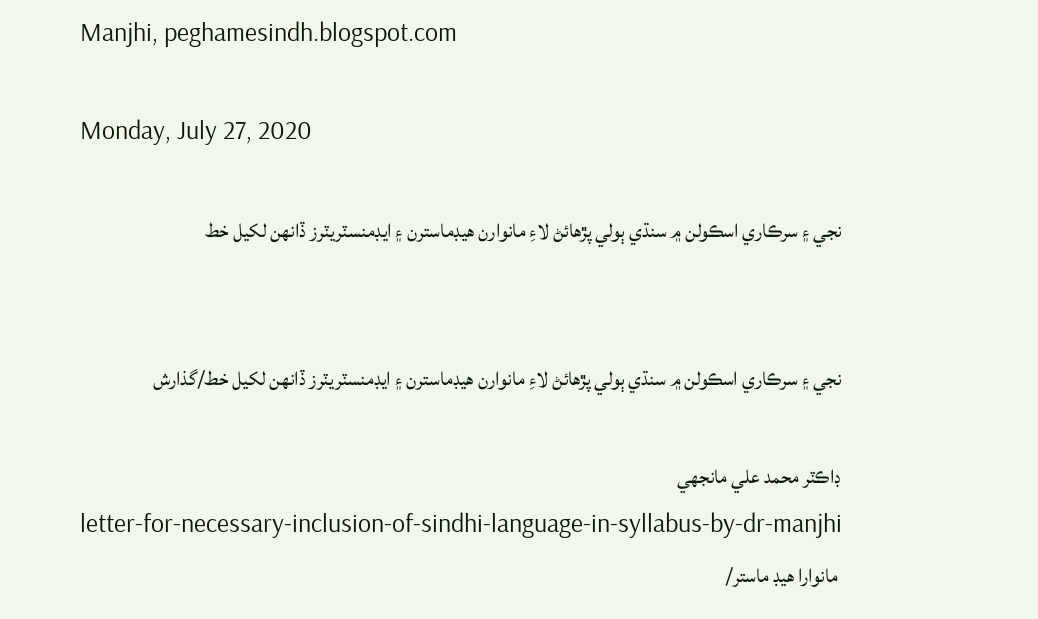Manjhi, peghamesindh.blogspot.com

Monday, July 27, 2020

نجي ۽ سرڪاري اسڪولن ۾ سنڌي ٻولي پڙهائڻ لاءِ مانوارن هيڊماسترن ۽ ايڊمنسٽريٽرز ڏانهن لکيل خط


نجي ۽ سرڪاري اسڪولن ۾ سنڌي ٻولي پڙهائڻ لاءِ مانوارن هيڊماسترن ۽ ايڊمنسٽريٽرز ڏانهن لکيل خط/گذارش

ڊاڪٽر محمد علي مانجھي
letter-for-necessary-inclusion-of-sindhi-language-in-syllabus-by-dr-manjhi
 مانوارا هيڊ ماستر/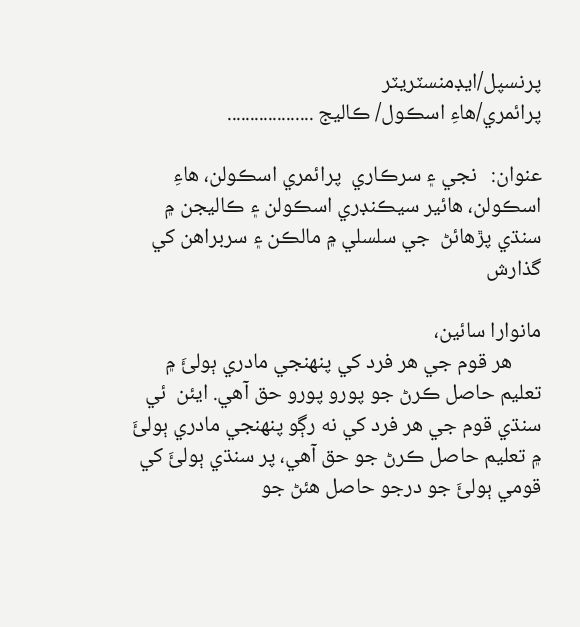پرنسپل/ايڊمنسٽريٽر
پرائمري/هاءِ اسڪول/ ڪاليج ...................

عنوان:   نجي ۽ سرڪاري  پرائمري اسڪولن، هاءِ اسڪولن، هائير سيڪنڊري اسڪولن ۽ ڪاليجن ۾ سنڌي پڙهائڻ  جي سلسلي ۾ مالڪن ۽ سربراهن کي  گذارش

مانوارا سائين،
      هر قوم جي هر فرد کي پنهنجي مادري ٻولئَ ۾ تعليم حاصل ڪرڻ جو پورو پورو حق آهي. ايئن  ئي سنڌي قوم جي هر فرد کي نه رڳو پنهنجي مادري ٻولئَ ۾ تعليم حاصل ڪرڻ جو حق آهي، پر سنڌي ٻولئَ کي قومي ٻولئَ جو درجو حاصل هئڻ جو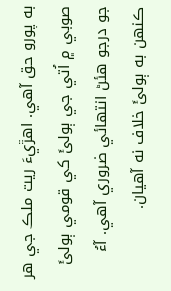به پورو حق آهي. اهڙيءَ ريت ملڪ جي هر صوبي ۾ اُتي جي ٻولئَ کي قومي ٻولئَ جو درجو هئڻ انتهائي ضروري آهي. آءُ ڪنهن به ٻولئَ خلاف نه آهيان.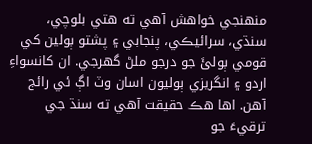منهنجي خواهش آهي ته هتي بلوچي، سنڌي، سرائيڪي، پنجابي ۽ پشتو ٻولين کي قومي ٻولئَ جو درجو ملڻ گھرجي. ان کانسواءِ اردو ۽ انگريزي ٻوليون اسان وٽ اڳ ئي رائج آهن. اها هڪ حقيقت آهي ته سنڌ جي ترقيءَ جو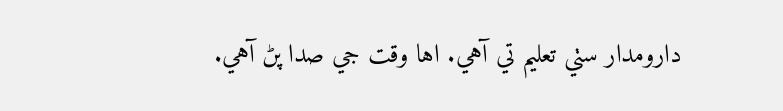دارومدار سٺي تعليم تي آهي. اها وقت جي صدا پڻ آهي.